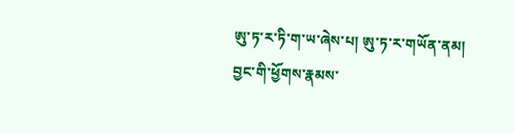ཨུ་ཏ་ར་ཏི་ག་ཡ་ཞེས་པ། ཨུ་ཏ་ར་གཡོན་ནམ། བྱང་གི་ཕྱོགས་རྣམས་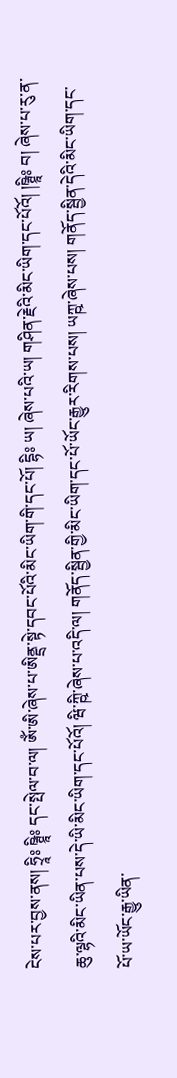ངེས་པར་བྱས་ནས། ཧྲཱིཿ ཥྚྲཱིཿ དང་སྤེལ་བ་ལ། ༀ་ཨི་ཞེས་པ་ཨིནྡྲ་སྟེ་དབང་པོའི་མིང་ཡིག་གི་དང་པོ། དྷིཿ ཡ། ཞེས་པའི་ཡ། གཤིན་རྗེའི་མིང་ཡིག་དང་པོའོ། །ཥྚྲཱིཿ བ། ཞེས་པ་རུ་ན་ཆུ་ལྷའི་མིང་ཡིན་པས་དེ་ཡི་མིང་ཡིག་དང་པོའོ། ཝི་ཀྵི་ཞེས་པ་འདི་ལ། གནོད་སྦྱིན་གྱི་མིང་ཡིག་དང་པོ་ཡོང་རྒྱུར་རིགས་པས། ཡཀྵ་ཞེས་པས། གནོད་སྦྱིན་དེའི་མིང་ཡིག་དང་པོ་ཡ་ཡོང་རྒྱུ་ཡིན་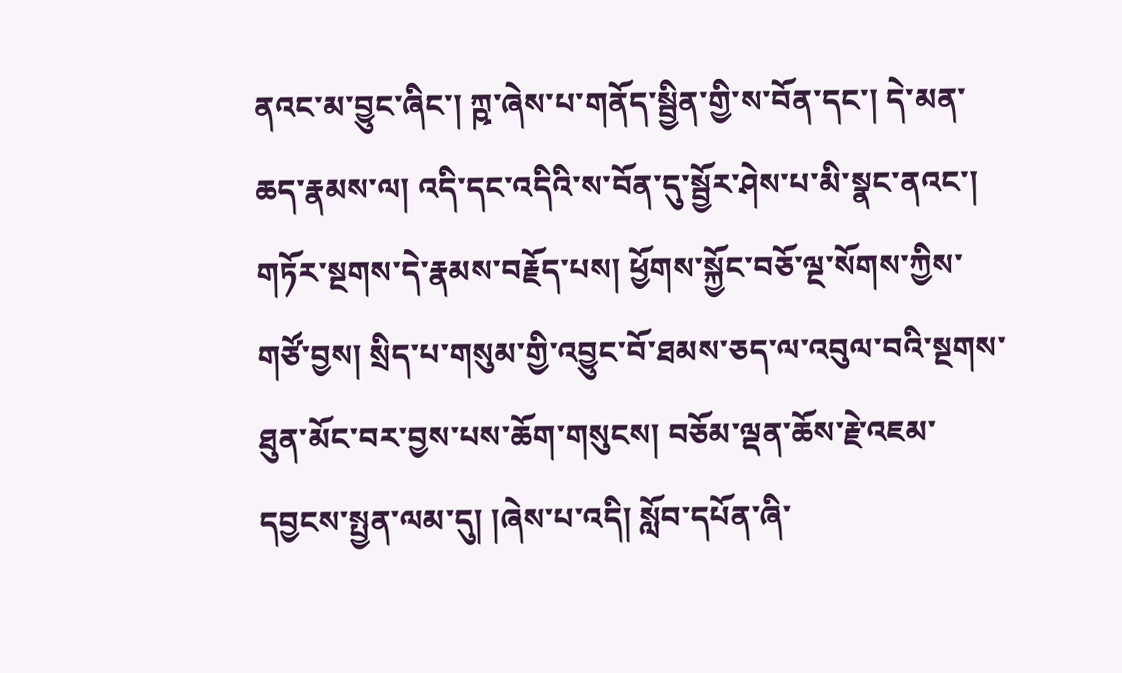ནའང་མ་བྱུང་ཞིང་། ཀྵ་ཞེས་པ་གནོད་སྦྱིན་གྱི་ས་བོན་དང་། དེ་མན་ཆད་རྣམས་ལ། འདི་དང་འདིའི་ས་བོན་དུ་སྦྱོར་ཤེས་པ་མི་སྣང་ནའང་། གཏོར་སྔགས་དེ་རྣམས་བརྗོད་པས། ཕྱོགས་སྐྱོང་བཅོ་ལྔ་སོགས་ཀྱིས་གཙོ་བྱས། སྲིད་པ་གསུམ་གྱི་འབྱུང་བོ་ཐམས་ཅད་ལ་འབུལ་བའི་སྔགས་ཐུན་མོང་བར་བྱས་པས་ཆོག་གསུངས། བཅོམ་ལྡན་ཆོས་རྗེ་འཇམ་དབྱངས་སྤྱན་ལམ་དུ། །ཞེས་པ་འདི། སློབ་དཔོན་ཞི་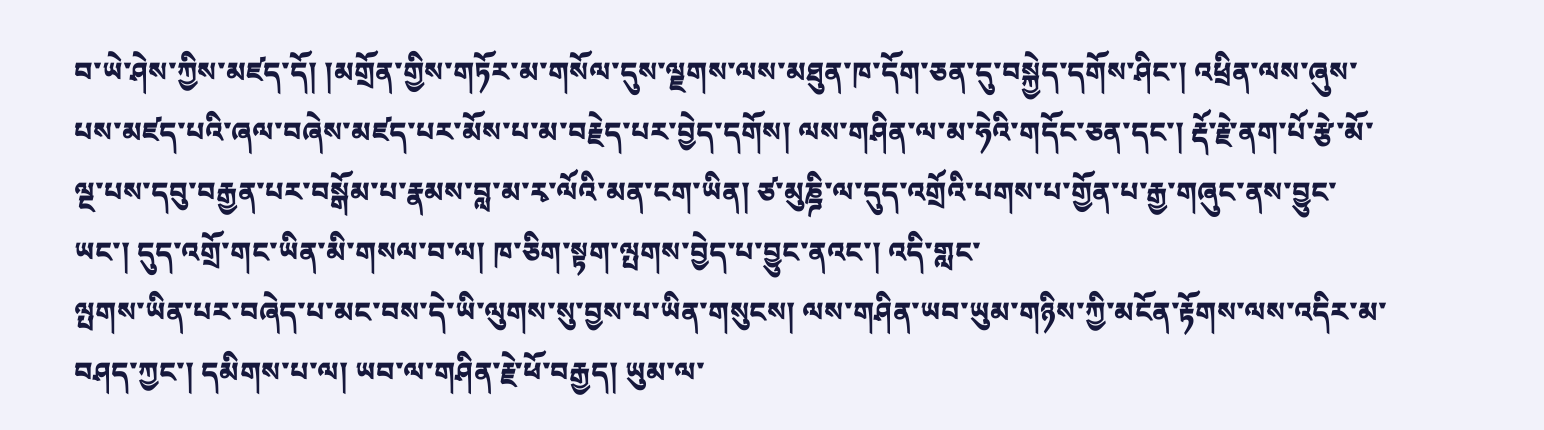བ་ཡེ་ཤེས་ཀྱིས་མཛད་དོ། །མགྲོན་གྱིས་གཏོར་མ་གསོལ་དུས་ལྗགས་ལས་མཐུན་ཁ་དོག་ཅན་དུ་བསྐྱེད་དགོས་ཤིང་། འཕྲིན་ལས་ཞུས་པས་མཛད་པའི་ཞལ་བཞེས་མཛད་པར་མོས་པ་མ་བརྗེད་པར་བྱེད་དགོས། ལས་གཤིན་ལ་མ་ཧེའི་གདོང་ཅན་དང་། རྡོ་རྗེ་ནག་པོ་རྩེ་མོ་ལྔ་པས་དབུ་བརྒྱན་པར་བསྒོམ་པ་རྣམས་བླ་མ་རྭ་ལོའི་མན་ངག་ཡིན། ཙ་མུཎྜི་ལ་དུད་འགྲོའི་པགས་པ་གྱོན་པ་རྒྱ་གཞུང་ནས་བྱུང་ཡང་། དུད་འགྲོ་གང་ཡིན་མི་གསལ་བ་ལ། ཁ་ཅིག་སྟག་ལྤགས་བྱེད་པ་བྱུང་ནའང་། འདི་གླང་
ལྤགས་ཡིན་པར་བཞེད་པ་མང་བས་དེ་ཡི་ལུགས་སུ་བྱས་པ་ཡིན་གསུངས། ལས་གཤིན་ཡབ་ཡུམ་གཉིས་ཀྱི་མངོན་རྟོགས་ལས་འདིར་མ་བཤད་ཀྱང་། དམིགས་པ་ལ། ཡབ་ལ་གཤིན་རྗེ་ཕོ་བརྒྱད། ཡུམ་ལ་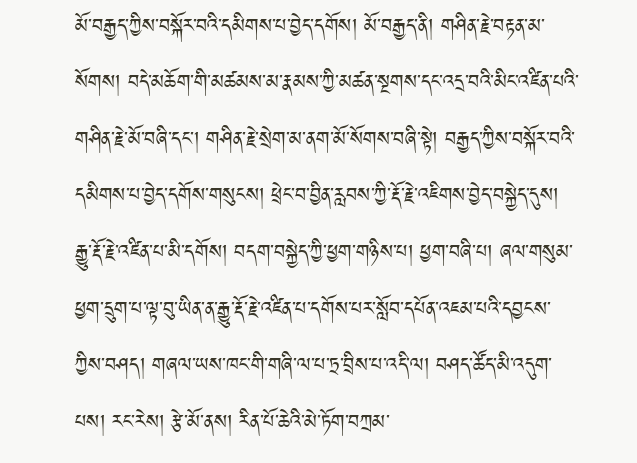མོ་བརྒྱད་ཀྱིས་བསྐོར་བའི་དམིགས་པ་བྱེད་དགོས། མོ་བརྒྱད་ནི། གཤིན་རྗེ་བརྟན་མ་སོགས། བདེ་མཆོག་གི་མཚམས་མ་རྣམས་ཀྱི་མཚན་སྔགས་དང་འདྲ་བའི་མིང་འཛིན་པའི་གཤིན་རྗེ་མོ་བཞི་དང་། གཤིན་རྗེ་སྲེག་མ་ནག་མོ་སོགས་བཞི་སྟེ། བརྒྱད་ཀྱིས་བསྐོར་བའི་དམིགས་པ་བྱེད་དགོས་གསུངས། ཕྲེང་བ་བྱིན་རླབས་ཀྱི་རྡོ་རྗེ་འཇིགས་བྱེད་བསྐྱེད་དུས། རྒྱུ་རྡོ་རྗེ་འཛིན་པ་མི་དགོས། བདག་བསྐྱེད་ཀྱི་ཕྱག་གཉིས་པ། ཕྱག་བཞི་པ། ཞལ་གསུམ་ཕྱག་དྲུག་པ་ལྟ་བུ་ཡིན་ན་རྒྱུ་རྡོ་རྗེ་འཛིན་པ་དགོས་པར་སློབ་དཔོན་འཇམ་པའི་དབྱངས་ཀྱིས་བཤད། གཞལ་ཡས་ཁང་གི་གཞི་ལ་པ་ཏྲ་བྲིས་པ་འདི་ལ། བཤད་ཚོད་མི་འདུག་པས། རང་རེས། རྩེ་མོ་ནས། རིན་པོ་ཆེའི་མེ་ཏོག་བཀྲམ་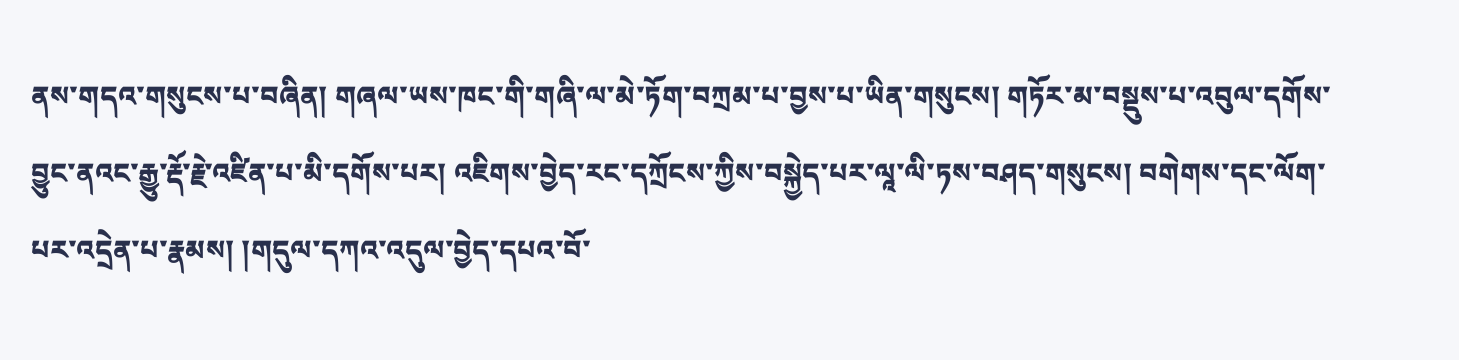ནས་གདའ་གསུངས་པ་བཞིན། གཞལ་ཡས་ཁང་གི་གཞི་ལ་མེ་ཏོག་བཀྲམ་པ་བྱས་པ་ཡིན་གསུངས། གཏོར་མ་བསྡུས་པ་འབུལ་དགོས་བྱུང་ནའང་རྒྱུ་རྡོ་རྗེ་འཛིན་པ་མི་དགོས་པར། འཇིགས་བྱེད་རང་དཀྲོངས་ཀྱིས་བསྐྱེད་པར་ལཱ་ལི་ཏས་བཤད་གསུངས། བགེགས་དང་ལོག་པར་འདྲེན་པ་རྣམས། །གདུལ་དཀའ་འདུལ་བྱེད་དཔའ་བོ་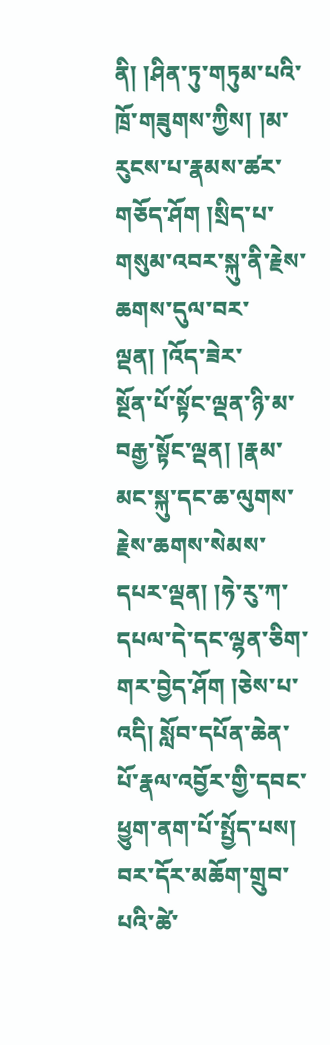ནི། །ཤིན་ཏུ་གཏུམ་པའི་ཁྲོ་གཟུགས་ཀྱིས། །མ་རུངས་པ་རྣམས་ཚར་གཅོད་ཤོག །སྲིད་པ་གསུམ་འབར་སྐུ་ནི་རྗེས་ཆགས་དུལ་བར་ལྡན། །འོད་ཟེར་
སྔོན་པོ་སྟོང་ལྡན་ཉི་མ་བརྒྱ་སྟོང་ལྡན། །རྣམ་མང་སྐུ་དང་ཆ་ལུགས་རྗེས་ཆགས་སེམས་དཔར་ལྡན། །ཧེ་རུ་ཀ་དཔལ་དེ་དང་ལྷན་ཅིག་གར་བྱེད་ཤོག །ཅེས་པ་འདི། སློབ་དཔོན་ཆེན་པོ་རྣལ་འབྱོར་གྱི་དབང་ཕྱུག་ནག་པོ་སྤྱོད་པས། བར་དོར་མཆོག་གྲུབ་པའི་ཚེ་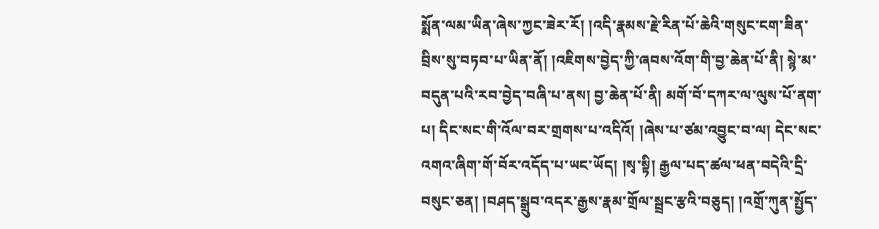སྨོན་ལམ་ཡིན་ཞེས་ཀྱང་ཟེར་རོ། །འདི་རྣམས་རྗེ་རིན་པོ་ཆེའི་གསུང་ངག་ཟིན་བྲིས་སུ་བཏབ་པ་ཡིན་ནོ། །འཇིགས་བྱེད་ཀྱི་ཞབས་འོག་གི་བྱ་ཆེན་པོ་ནི། སྙེ་མ་བདུན་པའི་རབ་བྱེད་བཞི་པ་ནས། བྱ་ཆེན་པོ་ནི། མགོ་བོ་དཀར་ལ་ལུས་པོ་ནག་པ། དིང་སང་གི་འོལ་བར་གྲགས་པ་འདིའོ། །ཞེས་པ་ཙམ་འབྱུང་བ་ལ། དེང་སང་འགའ་ཞིག་གོ་བོར་འདོད་པ་ཡང་ཡོད། །སྭ་སྟི། རྒྱལ་པད་ཚལ་ཕན་བདེའི་དྲི་བསུང་ཅན། །བཤད་སྒྲུབ་འདར་རྒྱས་རྣམ་གྲོལ་སྦྲང་རྩའི་བཅུད། །འགྲོ་ཀུན་སྤྱོད་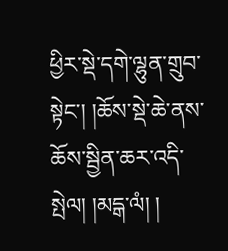ཕྱིར་སྡེ་དགེ་ལྷུན་གྲུབ་སྟེང་། །ཆོས་སྡེ་ཆེ་ནས་ཆོས་སྦྱིན་ཆར་འདི་སྤེལ། །མདྒ་ལཾ། །